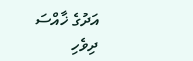އަދުގެ ޚާއްސަ
ދިވެހި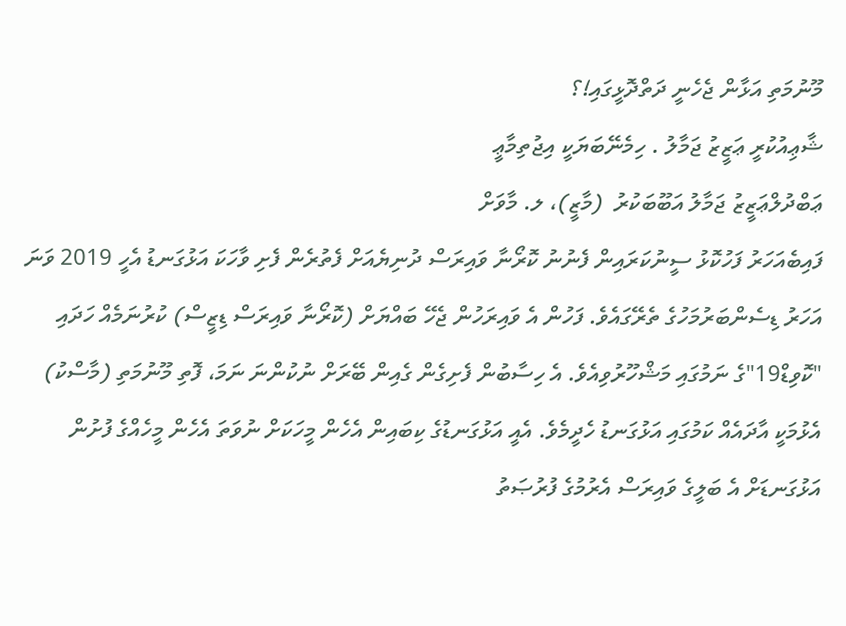މޫނުމަތި އަޅާން ޖެހެނީ ދަތްދޮޅީގައި!؟
ޝާޢިއުކުރީ ޢަޒީޒު ޖަމާލު . ހިމެނޭބަޔަކީ އިޖުތިމާޢީ
ޢަބްދުލްޢަޒީޒު ޖަމާލު އަބޫބަކުރު  (މާޒީ)، ލ. މާވަށް
ފައިބެއަހަރު ފަހުކޮޅު ސީނުކަރައިން ފެނުނު ކޮރޯނާ ވައިރަސް ދުނިޔެއަށް ފެތުރެން ފެށި ވާހަކަ އަޅުގަނޑު އެހީ 2019 ވަނަ އަހަރު ޑިސެންބަރުމަހުގެ ތެރޭގައެވެ. ފަހުން އެ ވައިރަހުން ޖެހޭ ބައްޔަށް (ކޮރޯނާ ވައިރަސް ޑިޒީސް) ކުރުނަމެއް ހަދައި "ކޮވިޑް19"ގެ ނަމުގައި މަޝްހޫރުވިއެވެ. އެ ހިސާބުން ފެށިގެން ގެއިން ބޭރަށް ނުކުންނަ ނަމަ، ފޮތި މޫނުމަތި (މާސްކު) އެޅުމަކީ އާދައެއް ކަމުގައި އަޅުގަނޑު ހެދީމެވެ. އެއީ އަޅުގަނޑުގެ ކިބައިން އެހެން މީހަކަށް ނުވަތަ އެހެން މީހެއްގެ ފުށުން އަޅުގަނޑަށް އެ ބަލީގެ ވައިރަސް އެރުމުގެ ފުރުޞަތު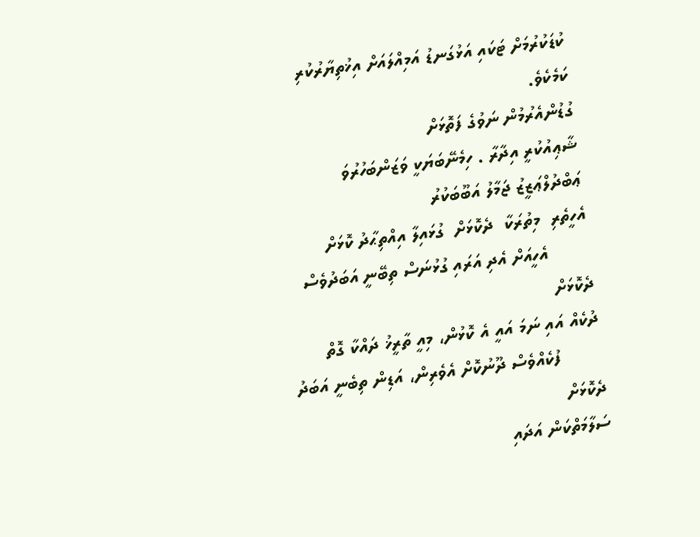ކުޑަކުރުމަށް ޓަކައި އަޅުގަނޑު އަމިއްލައަށް އިޚުތިޔާރުކުރި ކަމެކެވެ.
ގުޑުންއެރުމުން ނަވުގެ ފަތޮޅަށް
ޝާޢިއުކުރީ އިދާރާ . ހިމެނޭބަޔަކީ ވަޒަންބަހުރުވަ
ޢަބްދުލްޢަޒީޒު ޖަމާލު އަބޫބަކުރު
އެހީތެރި  މިތުރަކާ  ދެކޮޅަށް  ގުޅައިލާ އިއްތިޙާދު ކޮޅަށް
        އެހީއަށް އެދި އަރައި ގުޅުނަސް ތިބޭނީ އަބަދުވެސް  ދެކޮޅަށް
ދުކެއް އައި ނަމަ އައީ އެ ކޮޅުން، މިއީ ތާރީޚު ދައްކާ ގޮތް
        ފުކެއްވެސް ދޫނުކޮށް އެވެރިން، އަޑިން ތިބެނީ އަބަދު ދެކޮޅަށް
ސަލާމަތްކަން އަދައި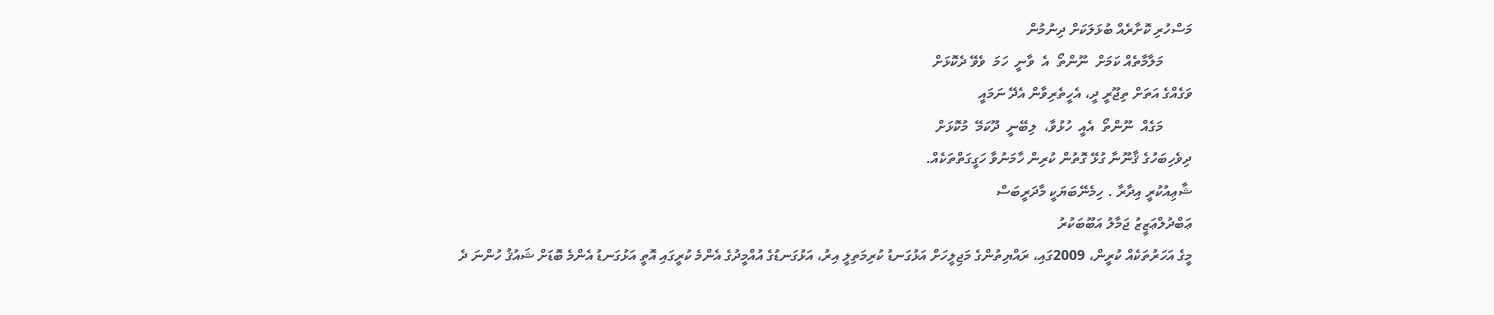މަސްހުރި ކޮށާރެއް ބުޅަލަކަށް ދިނުމުން
        މަލާމާތެއް ކަމަށް  ނޫންތޯ  އެ  ވާނީ  ހަމަ  ވެވޭ ދެކޮޅަށް
ވަގެއްގެ އަތަށް ތިޖޫރީ ދީ، އެހީތެރިވާން އެދޭ ނަމައީ
        މަގެއް  ނޫންތޯ  އެއީ  ހުޅުވާ،  ލިބޭނީ  ދޫކަމޭ  މުކޮޅަށް
ދިވެހިބަހުގެ ޤާނޫނާ ގުޅޭ ގޮތުން ކުރިން ހާމަނުވާ ހަގީގަތްތަކެއް.
ޝާޢިއުކުރީ އިދާރާ . ހިމެނޭބަޔަކީ މާދަރީބަސް
ޢަބްދުލްޢަޒީޒު ޖަމާލު އަބޫބަކުރު
މީގެ އަހަރުތަކެއް ކުރީން، 2009ގައި، ރައްޔިތުންގެ މަޖިލީހަށް އަޅުގަނޑު ކުރިމަތިލީ އިރު، އަޅުގަނޑުގެ އުއްމީދުގެ އެންމެ ކުރީގައި އޮތީ އަޅުގަނޑު އެންމެ ބޮޑަށް ޝައުޤު ހުންނަ ދެ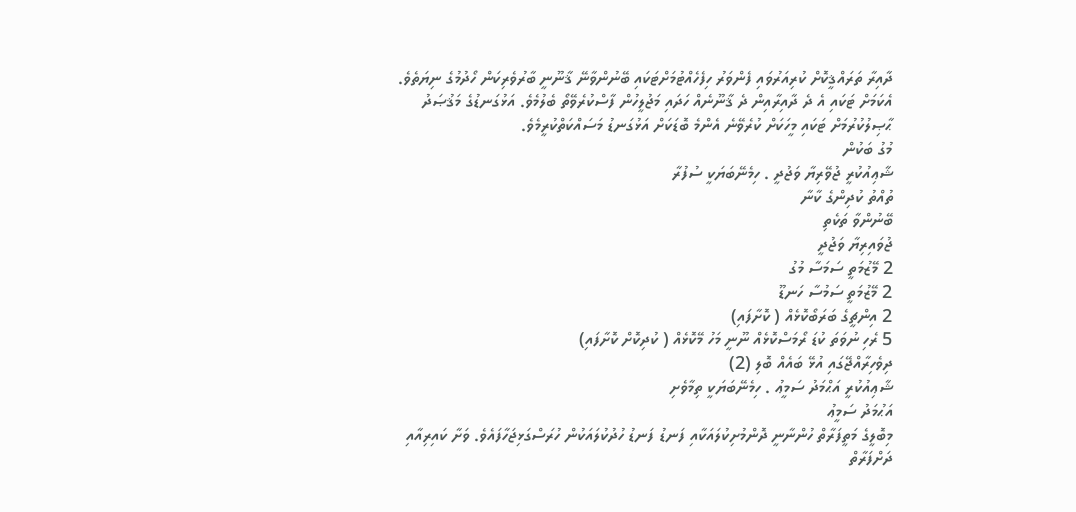ދާއިރާ ތަރައްޤީކޮށް ކުރިއަރުވައި ފެންވަރު ހިފެހެއްޓުމަށްޓަކައި ބޭނުންވާނޭ ޤާނޫނީ ބާރުވެރިކަން ހޯދުމުގެ ނިޔަތެވެ. އެކަމަށް ޓަކައި އެ ދެ ދާއިރާއިން ދެ ޤާނޫނެއް ހަދައި މަޖުލީހުން ފާސްކުރެވޭތޯ ބެލުމެވެ. އަޅުގަނޑުގެ މަޤުޞަދު ޙާޞިލުކުރުމަށް ޓަކައި މީހަކަށް ކުރެވޭނެ އެންމެ ބޮޑަކަށް އަޅުގަނޑު މަސައްކަތްކުރީމެވެ.
މުގު ބަކުން
ޝާޢިއުކުރީ ޖުވޭރިޔާ ވަޖުދީ . ހިމެނޭބަޔަކީ ސުފުރާ
ތުއްތު ކުދިންގެ ކާނާ
ބޭނުންވާ ތަކެތި
ޖުވައިރިޔާ ވަޖުދީ
2 މޭޒުމަތީ ސަމަސާ މުގު
2 މޭޒުމަތީ ސަމުސާ ހަނޑޫ
2 އިންޗީގެ ބަރަބޯކޮޅެއް ( ކޮށާފައި)
5 ރެހި ނުވަތަ ކުޑަ ރޯމަސްކޮޅެއް ނޫނީ މަހު މޭކޮޅެއް ( ކުދިކޮށް ކޮށާފައި)
ދިވެހިރާއްޖޭގައި އުޅޭ ބައެއް ބޮލި (2)
ޝާޢިއުކުރީ އަޙްމަދު ސަމީޢު . ހިމެނޭބަޔަކީ ތިމާވެށި
އަޙުމަދު ސަމީޢު
މިބޮލީގެ މަތީފަރާތް ހުންނާނީ ދޮންމުށިކުލައަކާއި ފަނޑު ފަނޑު ހުދުކުލައަކުން ހުރަސްގަޅިޖަހާފައެވެ. ވަށާ ކައިރިއާއި ދަށްފަރާތް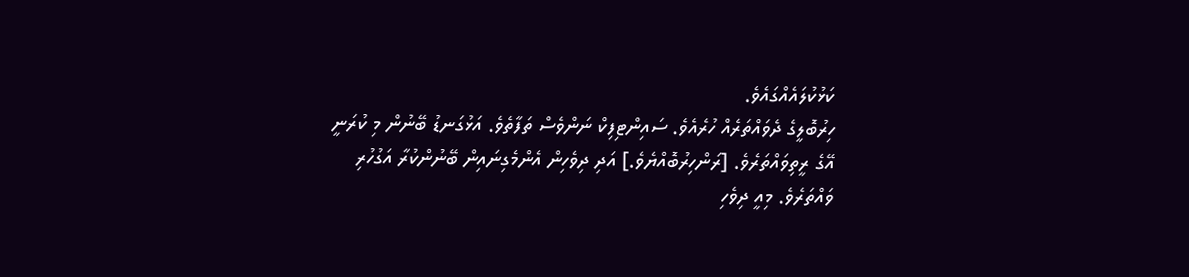ކަޅުކުލައެއްގައެވެ.
ހިރުބޮލީގެ ދެވައްތަރެއް ހުރެއެވެ. ސައިންޓިފިކް ނަންވެސް ތަފާތެވެ. އަޅުގަނޑު ބޭނުން މި ކުރަނީ އޭގެ ރީތިވައްތަރެވެ. [ރަންހިރުބޮއްޔެވެ.] އަދި ދިވެހިން އެންމެގިނައިން ބޭނުންކުރާ އަގުހުރި ވައްތަރެވެ. މިއީ ދިވެހި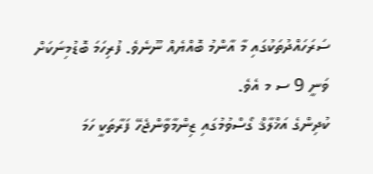ސަރަހައްދުތަކުގައި މާ އާންމު ބޮއްޔެއް ނޫނެވެ. ފުރިހަމަ ބޮޑުމިނަކަށް ވަނީ 9 ސ މ އެވެ.
ކުދިންގެ އަޚްލާޤް ގޯސްވުމުގައި ޒިންމާވާންޖެހޭ ފަރާތަކީ ހަމަ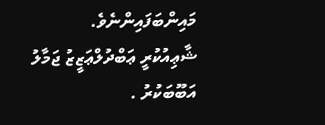މައިންބަފައިންނެވެ.
ޝާޢިއުކުރީ ޢަބްދުލްޢަޒީޒު ޖަމާލު އަބޫބަކުރު .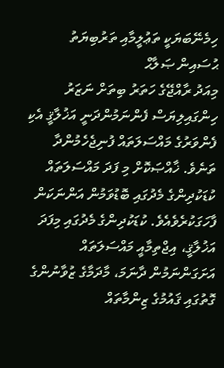ހިމެނޭބަޔަކީ ތަޢުލީމާއި ތަރުބިޔަތު
ޙުސައިން ޞަލާޙް
މިއަދު ރާއްޖޭގެ ހަތަރު ބިތަށް ނަޒަރު ހިންގައިލިޔަސް ފެންނަމުންދަނީ އަޚުލާޤީ އެކި ފެންވަރުގެ މައްސަލަތައް ފުނިޖެހެމުންދާ ތަނެވެ. ޚާއްޞަކޮށް މި ފަދަ މައްސަލަތައް ކުޑަކުދިންގެ މެދުގައި ބޮޑުވަމުން އަންނަކަން ފާހަގަކުރެވެއެވެ. ކުޑަކުދިންގެ މެދުގައި މިފަދަ އަޚުލާޤީ، އިޖްތިމާއީ މައްސަލަތައް އަށަގަންނަމުން ދާނަމަ، މާދަމާގެ ޒުވާނުންގެ ގޮތުގައި ޤައުމުގެ ޒިންމާތައް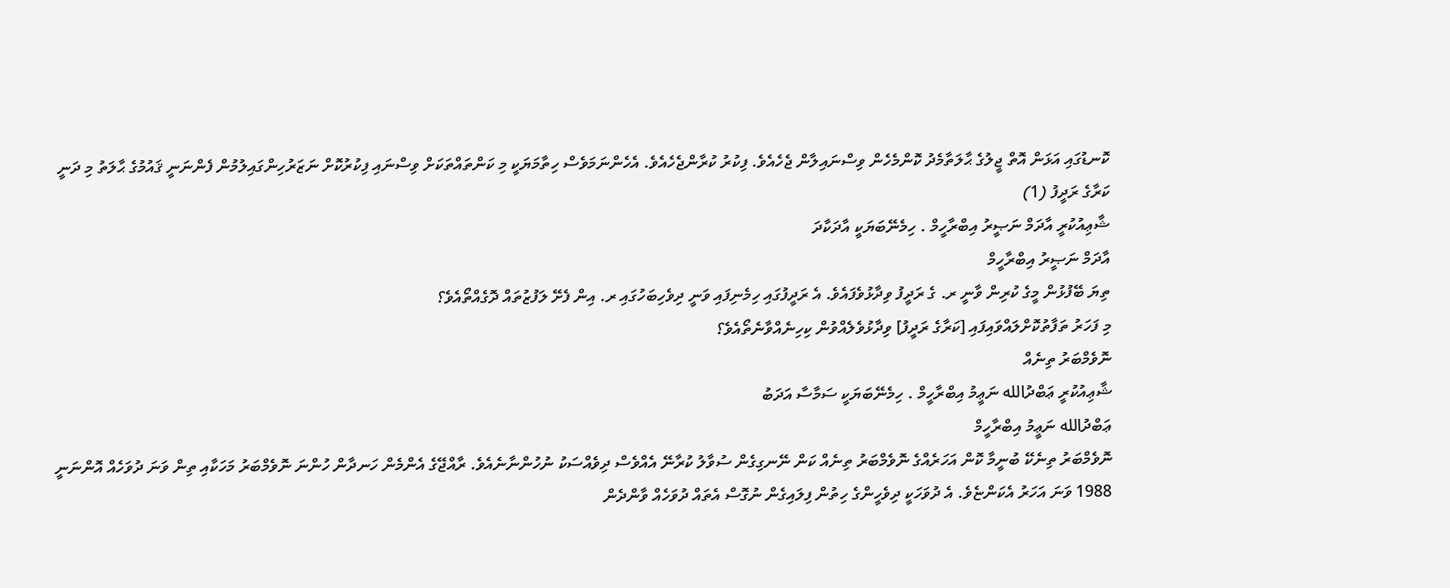ކޮނޑުގައި އަޅަން އޮތް ޖީލުގެ ޙާލަތާމެދު ކޮންމެހެން ވިސްނައިލާން ޖެހެއެވެ. ފިކުރު ކުރާންޖެހެއެވެ. އެހެންނަމަވެސް ހިތާމަޔަކީ މި ކަންތައްތަކަށް ވިސްނައި ފިކުރުކޮށް ނަޒަރުހިންގައިލުމުން ފެންނަނީ ޤައުމުގެ ޙާލަތު މި ދަނީ
ކަރާގެ ރަދީފު (1)
ޝާޢިއުކުރީ އާދަމް ނަޞީރު އިބްރާހީމް . ހިމެނޭބަޔަކީ އާދަކާދަ
އާދަމް ނަޞީރު އިބްރާހީމް
ތިޔަ ބޭފުޅުން މީގެ ކުރިން ވާނީ ރ. ގެ ރަދީފު ވިދާޅުވެފައެވެ. އެ ރަދީފުގައި ހިމެނިފައި ވަނީ ދިވެހިބަހުގައި ރ. އިން ފެށޭ ލަފުޒުތައް ދޮގެއްތޯއެވެ؟
މި ފަހަރު ތަފާތުކޮށްލައްވައިފައި [ކަރާގެ ރަދީފު] ވިދާޅުވެލެއްވުން ކިހިނެއްވާނެތޯއެވެ؟
ނޮވެމްބަރު ތިނެއް
ޝާޢިއުކުރީ ޢަބްދުالله ނަޢީމު އިބްރާހީމް . ހިމެނޭބަޔަކީ ސަމާސާ އަދަބު
ޢަބްދުالله ނަޢީމު އިބްރާހީމް
ނޮވެމްބަރު ތިނެކޭ ބުނީމާ ކޮން އަހަރެއްގެ ނޮވެމްބަރު ތިނެއް ކަން ނޭނގިގެން ސުވާލު ކުރާނޭ އެއްވެސް ދިވެއްސަކު ނުހުންނާނެއެވެ. ރާއްޖޭގެ އެންމެން ހަނދާން ހުންނަ ނޮވެމްބަރު މަހަކާއި ތިން ވަނަ ދުވަހެއް އޮންނަނީ 1988 ވަނަ އަހަރު އެކަންޏެވެ. އެ ދުވަހަކީ ދިވެހީންގެ ހިތުން ފިލައިގެން ނުގޮސް އެތައް ދުވަހެއް ވާންދެން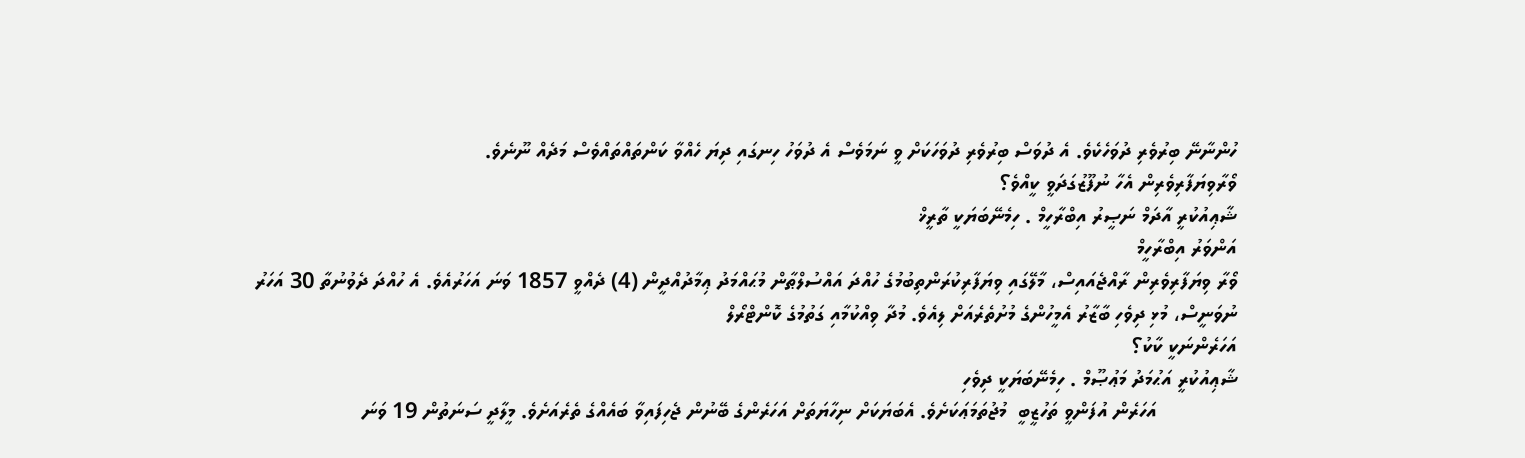ހުންނާނޭ ބިރުވެރި ދުވަހެކެވެ. އެ ދުވަސް ބިރުވެރި ދުވަހަކަށް ވީ ނަމަވެސް އެ ދުވަހު ހިނގައި ދިޔަ ހެއްވާ ކަންތައްތައްވެސް މަދެއް ނޫނެވެ.
ވޯރާވިޔަފާރިވެރިން އެހާ ނުފޫޒުގަދަވީ ކީއްވެ؟
ޝާޢިއުކުރީ އާދަމް ނަޞީރު އިބްރާހީމް . ހިމެނޭބަޔަކީ ތާރީޚް
އަންވަރު އިބްރާހީމް
ވޯރާ ވިޔަފާރިވެރިން ރާއްޖެއައިސް، މާލޭގައި ވިޔަފާރިކުރަންތިބުމުގެ ހުއްދަ އައްސުލްޠާން މުޙައްމަދު ޢިމާދުއްދީން (4) ދެއްވީ 1857 ވަނަ އަހަރުއެވެ. އެ ހުއްދަ ދެވުނުތާ 30 އަހަރު ނުވަނީސް، މުޅި ދިވެހި ބާޒާރު އެމީހުންގެ މުށުތެރެއަށް ލިއެވެ. މުދާ ވިއްކުމާއި ގަތުމުގެ ކޮންޓްރޯލް
އަހަރެންނަކީ ކާކު؟
ޝާޢިއުކުރީ އަޙުމަދު މަޢުޞޫމް . ހިމެނޭބަޔަކީ ދިވެހި
              އަހަރެން އުފަންވީ ތަހުޒީބީ  މުޖުތަމަޢަކަށެވެ. އެބަޔަކަށް ނިހާޔަތަށް އަހަރެންގެ ބޭނުން ޖެހިފައިވާ ބައެއްގެ ތެރެއަށެވެ. މީލާދީ ސަނަތުން 19 ވަނަ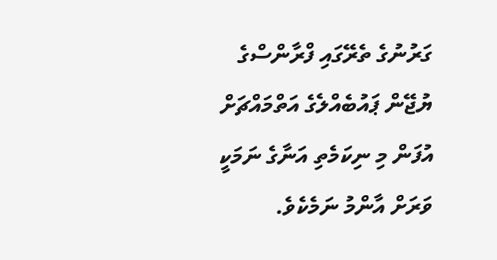ގަރުނުގެ ތެރޭގައި ފްރާންސްގެ ޔުޖޭން ޕައުބެއްލެގެ އަތްމައްޗަށް އުފަން މި ނިކަމެތި އަނާގެ ނަމަކީ ވަރަށް އާންމު ނަމެކެވެ.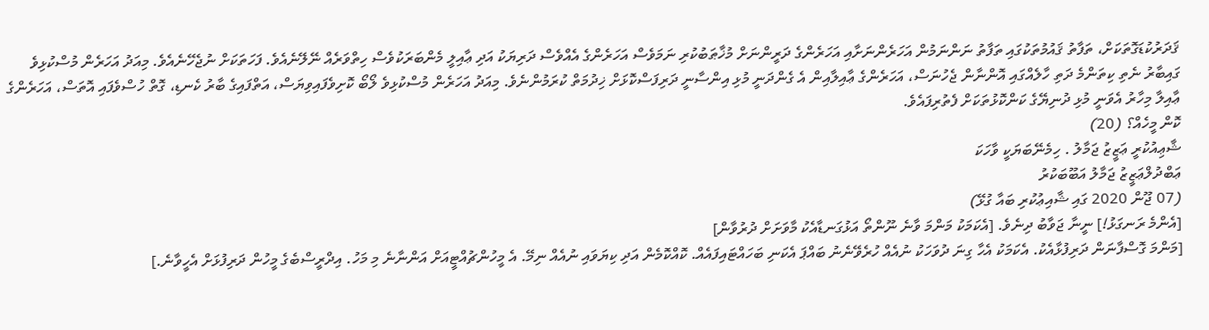ޤަދަރުކުޑަގޮތަކަށް، ތަފާތު ޤައުމުތަކުގައި ތަފާތު ނަންނަމުން އަހަރެންނަށާއި އަހަރެންގެ ދަރީންނަށް މުޚާޠަބުކުރި ނަމަވެސް އަހަރެންގެ އެއްވެސް ދަރިޔަކު އަދި ޢާއިލީ މެންބަރަކުވެސް ހިތްވަރެއް ނޭލޭނެއެވެ. ފަހަތަކަށް ނުޖެހޭނެއެވެ. މިއަދު އަހަރެން މުސްކުޅިވެ ގައިބާރު ނެތި ކިތަންމެ ދަތި ހާލެއްގައި އޮންނާން ޖެހުނަސް، އަހަރެންގެ ޢާއިލާއިން އެ ގެންދަނީ މުޅި އިންސާނީ ދަރިފަސްކޮޅަށް ޚިދުމަތް ކުރަމުންނެވެ. މިއަދު އަހަރެން މުސްކުޅިވެ ލޯބޯ ކޮށިވެފައިވިޔަސް، އަތްފައިގެ ބާރު ކެނޑި، ގޮތް ހުސްވެފައި އޮތަސް، އަހަރެންގެ ޢާއިލާ މިހާރު އެވަނީ މުޅި ދުނިޔޭގެ ކަންކޮޅުތަކަށް ފެތުރިފައެވެ.
ކޮން މީހެއް؟ (20)
ޝާޢިއުކުރީ ޢަޒީޒު ޖަމާލު . ހިމެނޭބަޔަކީ ވާހަކަ
ޢަބްދުލްޢަޒީޒު ޖަމާލު އަބޫބަކުރު
(07 ޖޫން 2020 ގައި ޝާއިޢުކުރި ބައާ ގުޅޭ)
[އެންމެ ރަނގަޅު!] ނީނާ ޖަވާބު ދިނެވެ. [އެކަމަކު މަންމަ ވާނެ ނޫންތޯ އަޅުގަނޑާއެކު މާވަށަށް ދުރުވާން]
[މަންމަ ގޮސްފާނަން ދަރިފުޅާއެކު. އެކަމަކު އެހާ ގިނަ ދުވަހަކު ނުއެއް ހުރެވޭނެނު ބައްޕަ އެކަނި ބަހައްޓައިފައެއް. ކޮއްކޮމެން އަދި ކިޔަވައި ނުއެއް ނިމޭ. އެ މީހުންޗުއްޓީއަށް އަންނާނެ މި މަހު. އިދްރީސްބެގެ މީހުން ދަރިފުޅަށް އެހީވާނެ.]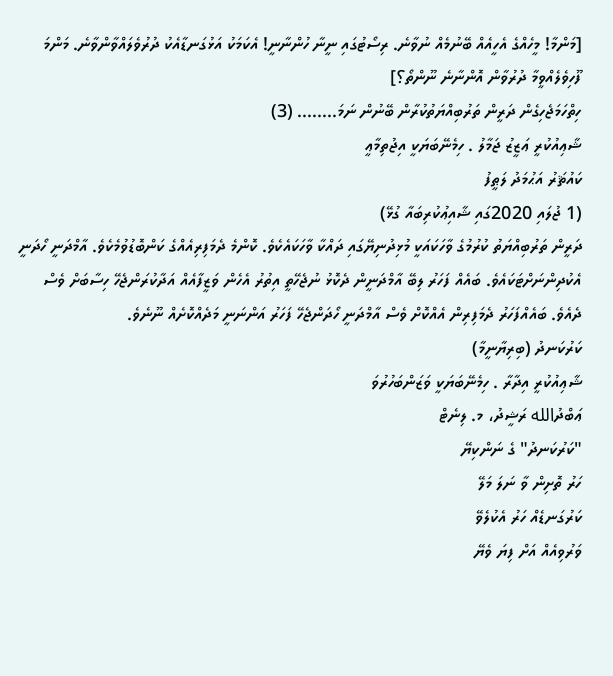[މަންމާ! މީހެއްގެ އެހީއެއް ބޭނުމެއް ނުވާނެ. ރިސޯޓުގައި ނީނާ ހުންނާނީ! އެކަމަކު އަޅުގަނޑާއެކު ދުރުވެލައްވާންވާނެ. މަންމަ ފޫހިވެލެއްވީމާ ދުރުވާން އޮންނާނެ ނޫންތޯ؟]
ހިތްހަމަޖެހިގެން ދަރީން ތަރުބިއްޔަތުކުރާން ބޭނުން ނަމަ........ (3)
ޝާޢިއުކުރީ ޢަޒީޒު ޖަމާލު . ހިމެނޭބަޔަކީ އިޖުތިމާޢީ
ކައުޘަރު އަޙުމަދު ލަޠީފު
(1 ޖުލައި 2020ގައި ޝާއިޢުކުރިބައާ ގުޅޭ)
ދަރީން ތަރުބިއްޔަތު ކުރުމުގެ ވާހަކައަކީ މުޅިދުނިޔޭގައި ދައްކާ ވާހަކައެކެވެ. ކޮންމެ ދެމަފިރިއެއްގެ ކަންބޮޑުވުމެކެވެ. އާމްދަނީ ހޯދަނީ އެކުދިންނަށްޓަކައެވެ. ބައެއް ފަހަރު ލިބޭ އާމްދަނީން ދެކޮޅު ނުޖެހޭތީ އިތުރު އެހެން ވަޒީފާއެއް އަދާކުރަންޖެހޭ ހިސާބަށް ވެސް ދެއެވެ. ބައެއްފަހަރު ދެމަފިރިން އެއްކޮށް ވެސް އާމްދަނީ ހޯދަންޖެހޭ ފަހަރު އަންނަނީ މަދެއްކޮށެއް ނޫނެވެ.
ކަރުކަނދު (ބިރިޔާނީމާ)
ޝާޢިއުކުރީ އިދާރާ . ހިމެނޭބަޔަކީ ވަޒަންބަހުރުވަ
ޢަބްދުالله ރަޝީދު، މ. ލިނެޓް
"ކަރުކަނދު" ގެ ނަންކިޔޭ
ހަރު ތޮށިން ވާ ނަލަ މަލޭ
ކަރުގަނޑެއް ހަރު އެކުލެވޭ
ވަރުވިއެއް އަށް ފިޔަ ވެޔޭ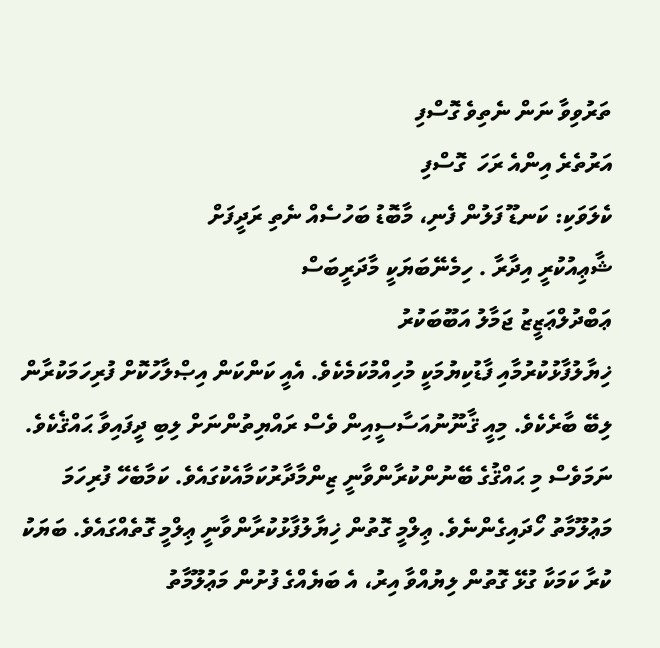ތަރުވިވާ ނަން ނެތިވެ ގޮސްފި
އަރުތެރެ އިންއެ ރަހަ  ގޮސްފި
ކެލަވަކި: ކަނޑޫ ފަލުން ފެނި، މާބޮޑު ބަހުސެއް ނެތި ރަދީފަށް
ޝާޢިއުކުރީ އިދާރާ . ހިމެނޭބަޔަކީ މާދަރީބަސް
ޢަބްދުލްޢަޒީޒު ޖަމާލު އަބޫބަކުރު
ޚިޔާލުފާޅުކުރުމާއި ފާޑުކިޔުމަކީ މުހިއްމުކަމެކެވެ. އެއީ ކަންކަން އިޞްލާހުކޮށް ފުރިހަމަކުރާން ލިބޭ ބާރެކެވެ. މިއީ ޤާނޫނުއަސާސީއިން ވެސް ރައްޔިތުންނަށް ލިބި ދީފައިވާ ޙައްޤެކެވެ. ނަމަވެސް މި ޙައްޤުގެ ބޭނުންކުރާންވާނީ ޒިންމާދާރުކަމާއެކުގައެވެ. ކަމާބެހޭ ފުރިހަމަ މަޢުލޫމާތު ހޯދައިގެންނެވެ. ޢިލްމީ ގޮތުން ޚިޔާލުފާޅުކުރާންވާނީ ޢިލްމީ ގޮތެއްގައެވެ. ބަޔަކު ކުރާ ކަމަކާ ގުޅޭ ގޮތުން ލިޔުއްވާ އިރު، އެ ބަޔެއްގެ ފުށުން މަޢުލޫމާތު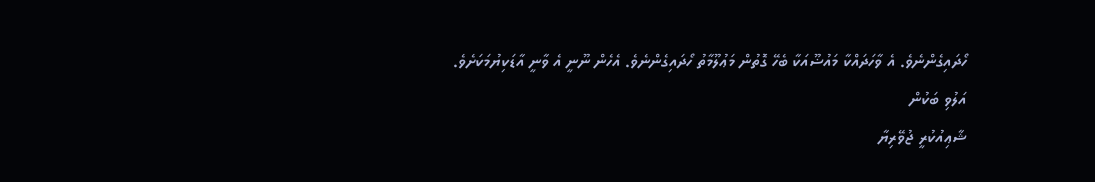ހޯދައިގެންނެވެ. އެ ވާހަދައްކާ މައުޟޫއަކާ ބެހޭ ގޮތުން މަޢުލޫމާތު ހޯދައިގެންނެވެ. އެހެން ނޫނީ އެ ވާނީ އާޑަކިޔުމަކަށެވެ.
އަލުވި ބަކުން
ޝާޢިއުކުރީ ޖުވޭރިޔާ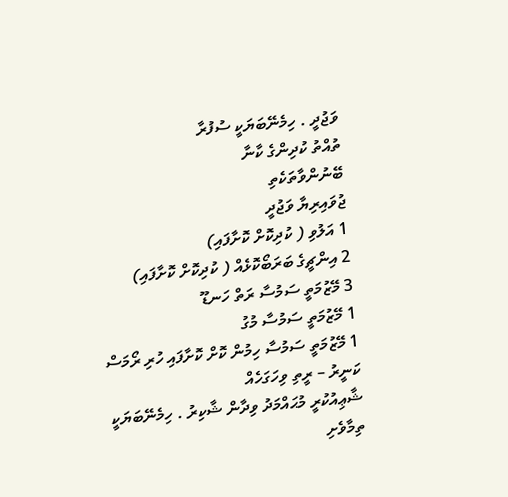ވަޖުދީ . ހިމެނޭބަޔަކީ ސުފުރާ
ތުއްތު ކުދިންގެ ކާނާ
ބޭނުންވާތަކެތި
ޖުވައިރިޔާ ވަޖުދީ
1 އަލުވި ( ކުދިކޮށް ކޮށާފައި)
2 އިންޗީގެ ބަރަބޯކޮޅެއް ( ކުދިކޮށް ކޮށާފައި)
3 މޭޒުމަތީ ސަމުސާ ރަތް ހަނޑޫ
1 މޭޒުމަތީ ސަމުސާ މުގު
1 މޭޒުމަތީ ސަމުސާ ހިމުން ކޮށް ކޮށާފައި ހުރި ރޯމަސް
ކަނީރު – ރީތި ވިހަގަހެއް
ޝާޢިއުކުރީ މުޙައްމަދު ވިދާން ޝާކިރު . ހިމެނޭބަޔަކީ ތިމާވެށި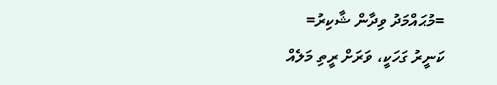=މުޙައްމަދު ވިދާން ޝާކިރު=
ކަނީރު ގަހަކީ، ވަރަށް ރީތި މަލެއް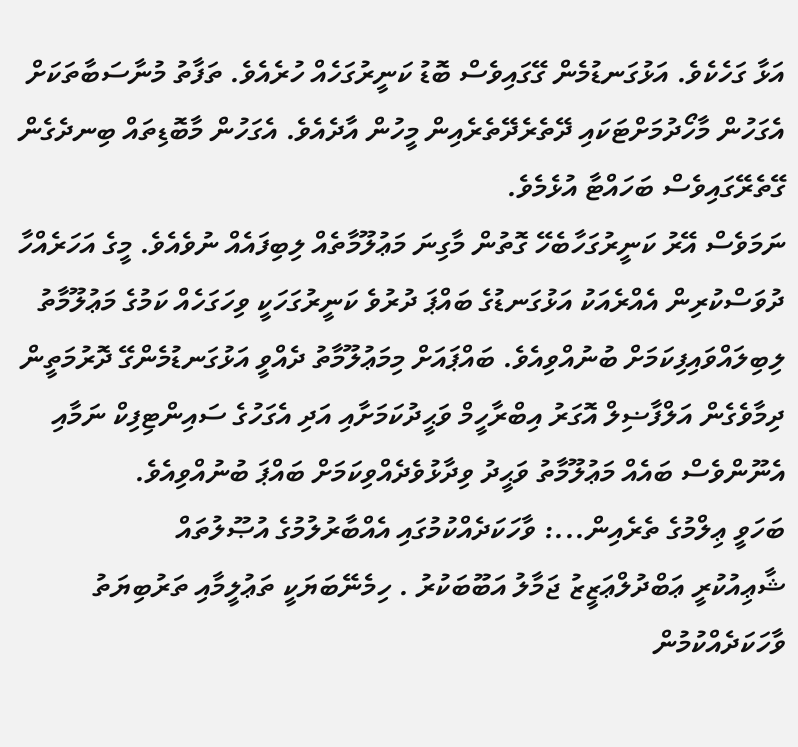އަޅާ ގަހެކެވެ. އަޅުގަނޑުމެން ގޭގައިވެސް ބޮޑު ކަނީރުގަހެއް ހުރެއެވެ. ތަފާތު މުނާސަބާތަކަށް އެގަހުން މާހޯދުމަށްޓަކައި ދޭތެރެދޭތެރެއިން މީހުން އާދެއެވެ. އެގަހުން މާބޮޑިތައް ބިނދެގެން ގޭތެރޭގައިވެސް ބަހައްޓާ އުޅެމެވެ.
ނަމަވެސް އޭރު ކަނީރުގަހާބެހޭ ގޮތުން މާގިނަ މަޢުލޫމާތެއް ލިބިފައެއް ނުވެއެވެ. މީގެ އަހަރެއްހާ ދުވަސްކުރިން އެއްރެއަކު އަޅުގަނޑުގެ ބައްޕަ ދުރުވެ ކަނީރުގަހަކީ ވިހަގަހެއް ކަމުގެ މަޢުލޫމާތު ލިބިލައްވައިފިކަމަށް ބުނުއްވިއެވެ. ބައްޕައަށް މިމަޢުލޫމާތު ދެއްވީ އަޅުގަނޑުމެންގޭ ދޮރުމަތީން ދިމާވެގެން އަލްފާޟިލް އޮގަރު އިބްރާހީމް ވަޙީދުކަމަށާއި އަދި އެގަހުގެ ސައިންޓިފިކް ނަމާއި އެނޫންވެސް ބައެއް މަޢުލޫމާތު ވަޙީދު ވިދާޅުވެދެއްވިކަމަށް ބައްޕަ ބުނުއްވިއެވެ.
ބަހަވީ ޢިލްމުގެ ތެރެއިން...: ވާހަކަދެއްކުމުގައި އެއްބާރުލުމުގެ އުޞޫލުތައް
ޝާޢިއުކުރީ ޢަބްދުލްޢަޒީޒު ޖަމާލު އަބޫބަކުރު . ހިމެނޭބަޔަކީ ތަޢުލީމާއި ތަރުބިޔަތު
ވާހަކަދެއްކުމުން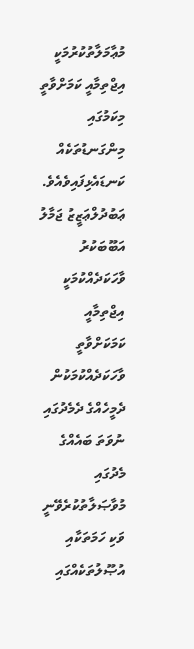މުޢާމަލާތުކުރުމަކީ އިޖްތިމާއީ ކަމަށްވާތީ މިކަމުގައި މިންގަނޑުތަކެއް ކަނޑައެޅިފައިވެއެވެ.
ޢަބުދުލްޢަޒީޒު ޖަމާލު އަބޫބަކުރު
ވާހަކަދެއްކުމަކީ އިޖްތިމާއީ ކަމަކަށްވާތީ ވާހަކަދެއްކުމަކުން ދެމީހެއްގެ ދެމެދުގައި ނުވަތަ ބައެއްގެ މެދުގައި މުވާޞަލާތުކުރެވޭނީ ވަކި ހަމަތަކާއި އުޞޫލުތަކެއްގައި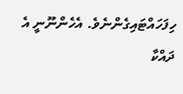ހިފަހައްޓައިގެންނެވެ. އެހެންނޫނީ އެ ދައްކާ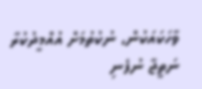ވާހަކައަކުން، ނުކުތުމަށް އުއްމީދުކުރާ ނަތީޖާ ނުފެނި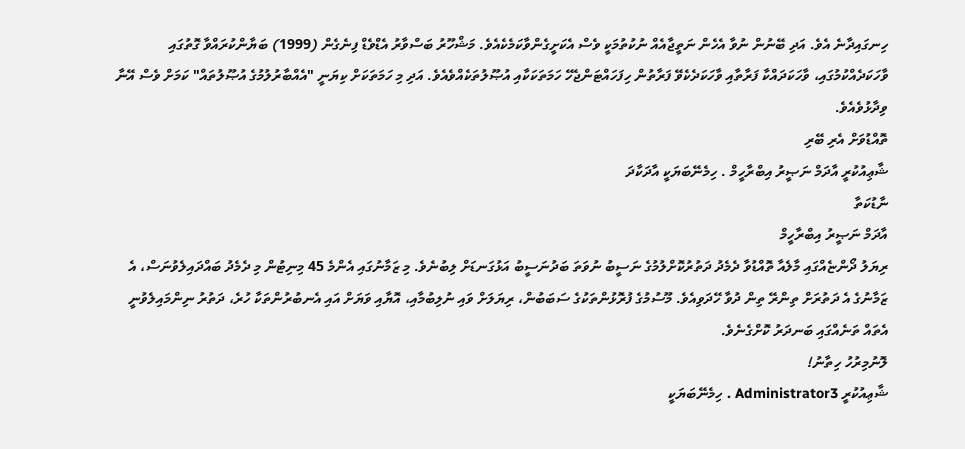ހިނގައިދާނެ އެވެ. އަދި ބޭނުން ނުވާ އެހެން ނަތީޖާއެއް ނުކުތުމަކީ ވެސް އެކަށީގެންވާކަމެކެއެވެ. މަޝްހޫރު ބަސްވާރު އެޑްވެޑް ފިނެގެން (1999) ބަޔާންކުރައްވާ ގޮތުގައި ވާހަކަދެއްކުމުގައި، ވާހަކަދައްކާ ފަރާތާއި ވާހަކަދެކެވޭ ފަރާތުން ހިފަހައްޓަންޖެހޭ ހަމަތަކަކާއި އުޞޫލުތަކެއްވެއެވެ. އަދި މި ހަމަތަކަށް ކިޔަނީ "އެއްބާރުލުމުގެ އުޞޫލުތައް" ކަމަށް ވެސް އޭނާ ވިދާޅުވެއެވެ.
ތޮއްޑުވަށް އެރި ބޭރި
ޝާޢިއުކުރީ އާދަމް ނަޞީރު އިބްރާހީމް . ހިމެނޭބަޔަކީ އާދަކާދަ
ނާޑުކަތާ
އާދަމް ނަޞީރު އިބްރާހީމް
ރިޔަލު ދޯންޏެއްގައި މާލެއާ ތޮއްޑުވާ ދެމެދު ދަތުރުކޮށްލުމުގެ ނަސީބު ނުވަތަ ބަދުނަސީބު އަޅުގަނޑަށް ލިބުނެވެ. މި ޒަމާނުގައި އެންމެ 45 މިނިޓުން މި ދެމެދު ބައްދައިލެވުނަސް، އެ ޒަމާނުގެ އެ ދަތުރަށް ތިންރޭ ތިން ދުވާ ހޭދަވިއެވެ. މޫސުމުގެ ފުރޮޅުންތަކުގެ ސަބަބުން، ރިޔަލަށް ވައި ނުލިބުމާއި، އޮޔާއި ވަޔަށް އައި އެނބުރުންތަކާ ހުރެ، ދަތުރު ނިންމައިލެވުނީ އެތައް ތަނެއްގައި ބަނދަރު ކޮށްގެނެވެ.
ލޮނުމިރުހު ހިތާނު!
ޝާޢިއުކުރީ Administrator3 . ހިމެނޭބަޔަކީ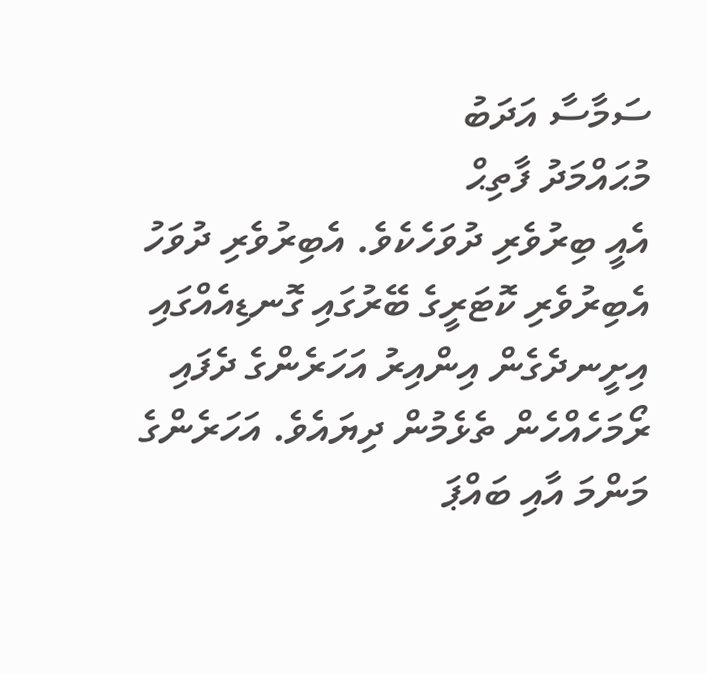ސަމާސާ އަދަބު
މުޙައްމަދު ފާތިޙް
އެއީ ބިރުވެރި ދުވަހެކެވެ. އެބިރުވެރި ދުވަހު އެބިރުވެރި ކޮޓަރީގެ ބޭރުގައި ގޮނޑިއެއްގައި އިށީނދެގެން އިންއިރު އަހަރެންގެ ދެފައި ރޯމަހެއްހެން ތެޅެމުން ދިޔައެވެ. އަހަރެންގެ މަންމަ އާއި ބައްޕަ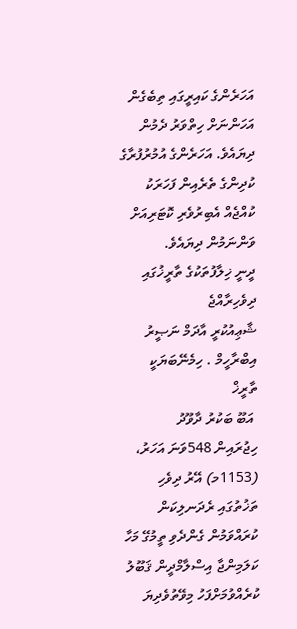އަހަރެންގެ ކައިރީގައި ތިބެގެން އަހަންނަށް ހިތްވަރު ދެމުން ދިޔައެވެ. އަހަރެންގެ އުމުރުފުރާގެ ކުދިންގެ ތެރެއިން ފަހަރަކު ކުއްޖެއް އެބިރުވެރި ކޮޓަރިއަށް ވަންނަމުން ދިޔައެވެ.
ދީނީ ޚިލާފުތަކުގެ ތާރީޚުގައި ދިވެހިރާއްޖެ
ޝާޢިއުކުރީ އާދަމް ނަޞީރު އިބްރާހީމް . ހިމެނޭބަޔަކީ ތާރީޚް
 އަބޫ ބަކުރު ދާވޫދު
ހިޖުރައިން 548ވަނަ އަހަރު، (1153މ) އޭރު ދިވެހި ތަޚުތުގައި ރެދަނލިކަން ކުރައްވަމުން ގެންދެވި ތީމުގޭ މަހާ ކަލަމިންޖާ އިސްލާމްދީން ޤަބޫލު ކުރެއްވުމަށްފަހު މިވޭތުވެދިޔަ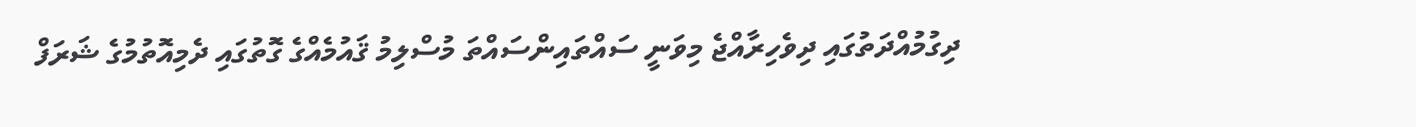ދިގުމުއްދަތުގައި ދިވެހިރާއްޖެ މިވަނީ ސައްތައިންސައްތަ މުސްލިމު ޤައުމެއްގެ ގޮތުގައި ދެމިއޮތުމުގެ ޝަރަފް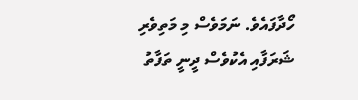ހޯދާފައެވެ. ނަމަވެސް މި މަތިވެރި ޝަރަފާއި އެކުވެސް ދީނީ ތަފާތު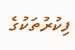ފިކުރުތަކުގެ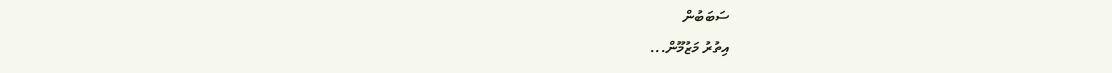ސަބަބުން
އިތުރު މަޒުމޫން...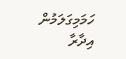ހަމަމިގަލަމުން
އިދާރާ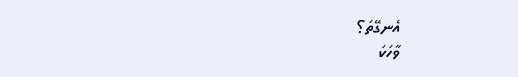އެނގޭތަ؟
ވާހަކަ